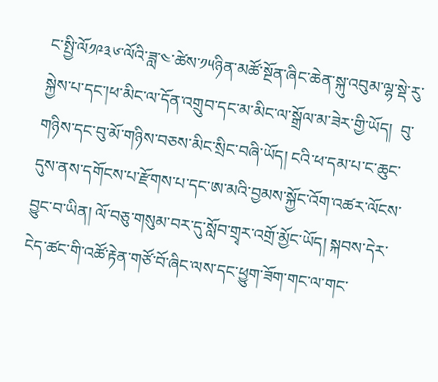ང་སྤྱི་ལོ༡༩༣༦་ལོའི་ཟླ་༤་ཚེས་༡༥ཉིན་མཚོ་སྔོན་ཞིང་ཆེན་སྐུ་འབུམ་ལྷ་སྡེ་རུ་སྐྱེས་པ་དང་།ཕ་མིང་ལ་དོན་འགྲུབ་དང་མ་མིང་ལ་སྒྲོལ་མ་ཟེར་གྱི་ཡོད།  བུ་གཉིས་དང་བུ་མོ་གཉིས་བཅས་མིང་སྲིང་བཞི་ཡོད། ངའི་ཕ་དམ་པ་ང་ཆུང་དུས་ནས་དགོངས་པ་རྫོགས་པ་དང་ཨ་མའི་བྱམས་སྐྱོང་འོག་འཚར་ལོངས་བྱུང་བ་ཡིན། ལོ་བཅུ་གསུམ་བར་དུ་སློབ་གྲྭར་འགྲོ་མྱོང་ཡོད། སྐབས་དེར་ངེད་ཚང་གི་འཚོ་རྟེན་གཙོ་བོ་ཞིང་ལས་དང་ཕྱུག་ཟོག་གང་ལ་གང་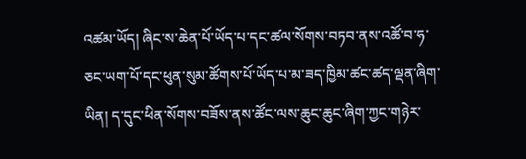འཚམ་ཡོད། ཞིང་ས་ཆེན་པོ་ཡོད་པ་དང་ཚལ་སོགས་བཏབ་ནས་འཚོ་བ་ཧ་ཅང་ཡག་པོ་དང་ཕུན་སུམ་ཚོགས་པོ་ཡོད་པ་མ་ཟད་ཁྱིམ་ཚང་ཚད་ལྡན་ཞིག་ཡིན། ད་དུང་ཕིན་སོགས་བཟོས་ནས་ཚོང་ལས་ཆུང་ཆུང་ཞིག་ཀྱང་གཉེར་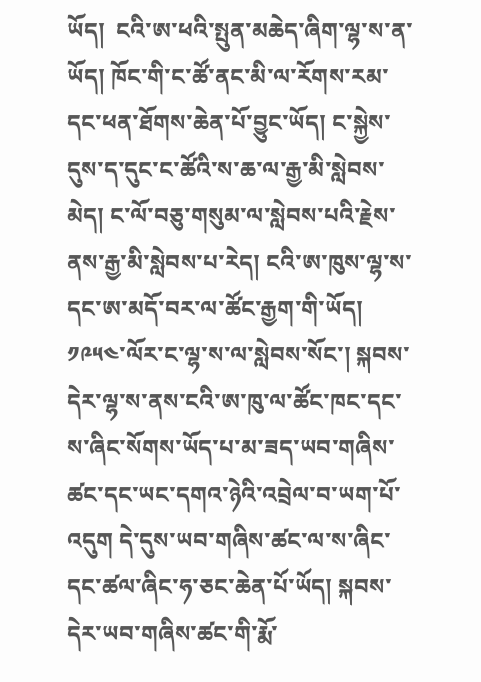ཡོད།  ངའི་ཨ་ཕའི་སྤུན་མཆེད་ཞིག་ལྷ་ས་ན་ཡོད། ཁོང་གི་ང་ཚོ་ནང་མི་ལ་རོགས་རམ་དང་ཕན་ཐོགས་ཆེན་པོ་བྱུང་ཡོད། ང་སྐྱེས་དུས་ད་དུང་ང་ཚོའི་ས་ཆ་ལ་རྒྱ་མི་སླེབས་མེད། ང་ལོ་བཅུ་གསུམ་ལ་སླེབས་པའི་རྗེས་ནས་རྒྱ་མི་སླེབས་པ་རེད། ངའི་ཨ་ཁུས་ལྷ་ས་དང་ཨ་མདོ་བར་ལ་ཚོང་རྒྱག་གི་ཡོད། ༡༩༥༤་ལོར་ང་ལྷ་ས་ལ་སླེབས་སོང་། སྐབས་དེར་ལྷ་ས་ནས་ངའི་ཨ་ཁུ་ལ་ཚོང་ཁང་དང་ས་ཞིང་སོགས་ཡོད་པ་མ་ཟད་ཡབ་གཞིས་ཚང་དང་ཡང་དགའ་ཉེའི་འབྲེལ་བ་ཡག་པོ་འདུག དེ་དུས་ཡབ་གཞིས་ཚང་ལ་ས་ཞིང་དང་ཚལ་ཞིང་ཧ་ཅང་ཆེན་པོ་ཡོད། སྐབས་དེར་ཡབ་གཞིས་ཚང་གི་རྨོ་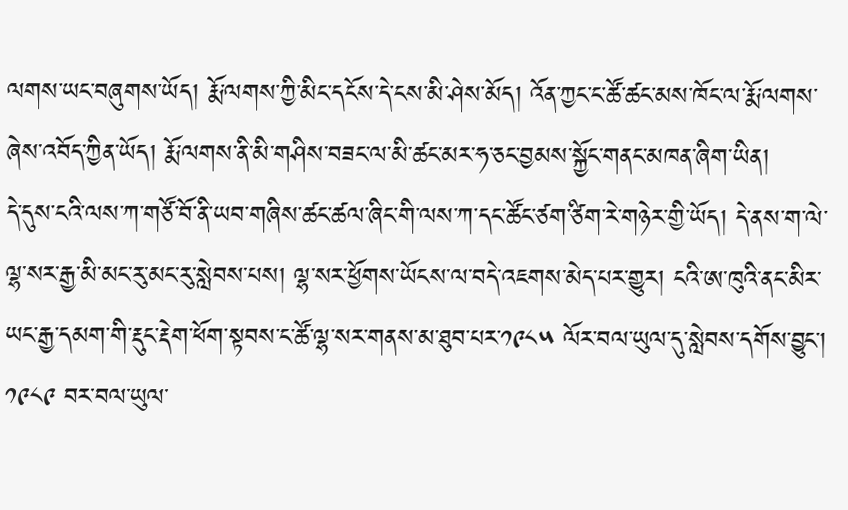ལགས་ཡང་བཞུགས་ཡོད། རྨོ་ལགས་ཀྱི་མིང་དངོས་དེ་ངས་མི་ཤེས་མོད། འོན་ཀྱང་ང་ཚོ་ཚང་མས་ཁོང་ལ་རྨོ་ལགས་ཞེས་འབོད་ཀྱིན་ཡོད། རྨོ་ལགས་ནི་མི་གཤིས་བཟང་ལ་མི་ཚང་མར་ཧ་ཅང་བྱམས་སྐྱོང་གནང་མཁན་ཞིག་ཡིན།
དེ་དུས་ངའི་ལས་ཀ་གཙོ་བོ་ནི་ཡབ་གཞིས་ཚང་ཚལ་ཞིང་གི་ལས་ཀ་དང་ཚོང་ཙག་ཙིག་རེ་གཉེར་གྱི་ཡོད། དེ་ནས་ག་ལེ་ལྷ་སར་རྒྱ་མི་མང་རུ་མང་རུ་སླེབས་པས། ལྷ་སར་ཕྱོགས་ཡོངས་ལ་བདེ་འཇགས་མེད་པར་གྱུར། ངའི་ཨ་ཁུའི་ནང་མིར་ཡང་རྒྱ་དམག་གི་རྡུང་རྡེག་ཕོག་སྟབས་ང་ཚོ་ལྷ་སར་གནས་མ་ཐུབ་པར་༡༩༨༥ ལོར་བལ་ཡུལ་དུ་སླེབས་དགོས་བྱུང་།  ༡༩༨༩ བར་བལ་ཡུལ་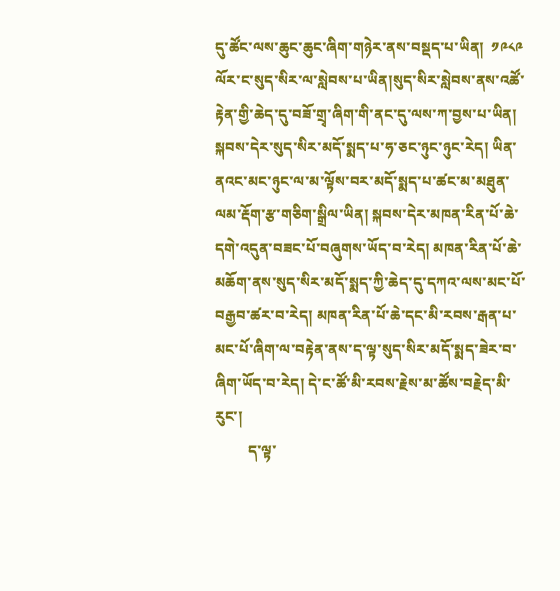དུ་ཚོང་ལས་ཆུང་ཆུང་ཞིག་གཉེར་ནས་བསྡད་པ་ཡིན།  ༡༩༨༩ ལོར་ང་སུད་སིར་ལ་སླེབས་པ་ཡིན།སུད་སིར་སླེབས་ནས་འཚོ་རྟེན་གྱི་ཆེད་དུ་བཟོ་གྲྭ་ཞིག་གི་ནང་དུ་ལས་ཀ་བྱས་པ་ཡིན།  སྐབས་དེར་སུད་སིར་མདོ་སྨད་པ་ཧ་ཅང་ཉུང་ཉུང་རེད། ཡིན་ནའང་མང་ཉུང་ལ་མ་ལྟོས་བར་མདོ་སྨད་པ་ཚང་མ་མཐུན་ལམ་རྡོག་རྩ་གཅིག་སྒྲིལ་ཡིན། སྐབས་དེར་མཁན་རིན་པོ་ཆེ་དགེ་འདུན་བཟང་པོ་བཞུགས་ཡོད་བ་རེད། མཁན་རིན་པོ་ཆེ་མཆོག་ནས་སུད་སིར་མདོ་སྨད་ཀྱི་ཆེད་དུ་དཀའ་ལས་མང་པོ་བརྒྱབ་ཚར་བ་རེད། མཁན་རིན་པོ་ཆེ་དང་མི་རབས་རྒན་པ་མང་པོ་ཞིག་ལ་བརྟེན་ནས་ད་ལྟ་སུད་སིར་མདོ་སྨད་ཟེར་བ་ཞིག་ཡོད་བ་རེད། དེ་ང་ཚོ་མི་རབས་རྗེས་མ་ཚོས་བརྗེད་མི་རུང་།
         ད་ལྟ་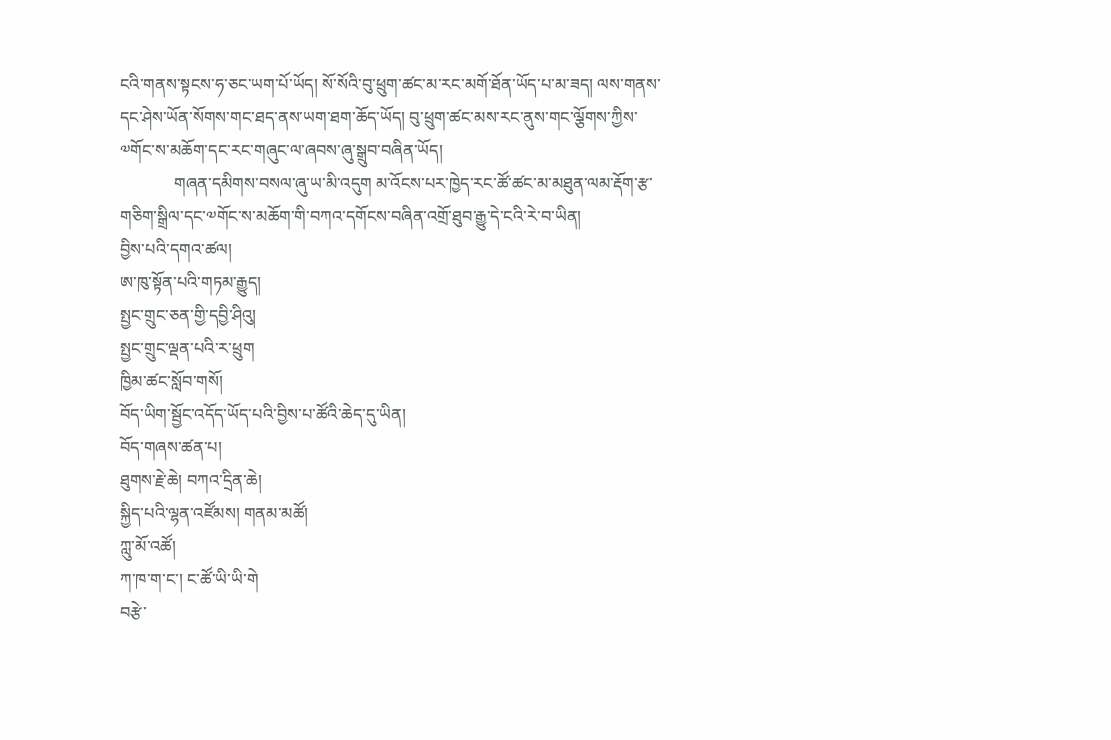ངའི་གནས་སྟངས་ཧ་ཅང་ཡག་པོ་ཡོད། སོ་སོའི་བུ་ཕྲུག་ཚང་མ་རང་མགོ་ཐོན་ཡོད་པ་མ་ཟད། ལས་གནས་དང་ཤེས་ཡོན་སོགས་གང་ཐད་ནས་ཡག་ཐག་ཆོད་ཡོད། བུ་ཕྲུག་ཚང་མས་རང་ནུས་གང་ལྕོགས་ཀྱིས་ ༧གོང་ས་མཆོག་དང་རང་གཞུང་ལ་ཞབས་ཞུ་སྒྲུབ་བཞིན་ཡོད།
             གཞན་དམིགས་བསལ་ཞུ་ཡ་མི་འདུག མ་འོངས་པར་ཁྱེད་རང་ཚོ་ཚང་མ་མཐུན་ལམ་རྡོག་རྩ་གཅིག་སྒྲིལ་དང་༧གོང་ས་མཆོག་གི་བཀའ་དགོངས་བཞིན་འགྲོ་ཐུབ་རྒྱུ་དེ་ངའི་རེ་བ་ཡིན།
བྱིས་པའི་དགའ་ཚལ།
ཨ་ཁུ་སྟོན་པའི་གཏམ་རྒྱུད།
སྤྱང་གྲུང་ཅན་གྱི་དབྱི་ཤིའུ།
སྤྱང་གྲུང་ལྡན་པའི་ར་ཕྲུག
ཁྱིམ་ཚང་སློབ་གསོ།
བོད་ཡིག་སྦྱོང་འདོད་ཡོད་པའི་བྱིས་པ་ཚོའི་ཆེད་དུ་ཡིན།
བོད་གཞས་ཚན་པ།
ཐུགས་རྗེ་ཆེ། བཀའ་དྲིན་ཆེ།
སྐྱིད་པའི་ལྷན་འཛོམས། གནམ་མཚོ།
ཀླུ་མོ་འཚོ།
ཀ་ཁ་ག་ང་། ང་ཚོ་ཡི་ཡི་གེ
བརྩེ་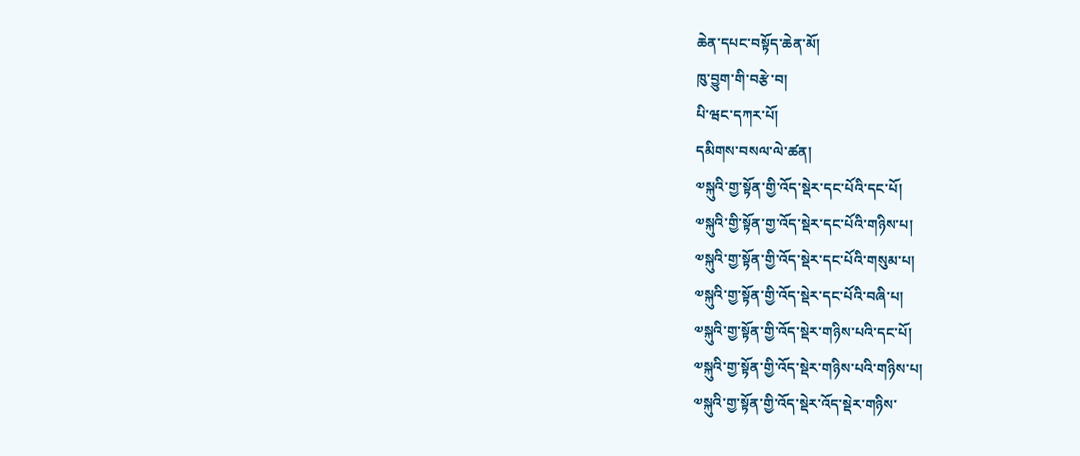ཆེན་དཔང་བསྟོད་ཆེན་མོ།
ཁུ་བྱུག་གི་བརྩེ་བ།
པི་ཝང་དཀར་པོ།
དམིགས་བསལ་ལེ་ཚན།
༧སྐུའི་གྱ་སྟོན་གྱི་འོད་སྡེར་དང་པོའི་དང་པོ།
༧སྐུའི་གྱི་སྟོན་གྱ་འོད་སྡེར་དང་པོའི་གཉིས་པ།
༧སྐུའི་གྱ་སྟོན་གྱི་འོད་སྡེར་དང་པོའི་གསུམ་པ།
༧སྐུའི་གྱ་སྟོན་གྱི་འོད་སྡེར་དང་པོའི་བཞི་པ།
༧སྐུའི་གྱ་སྟོན་གྱི་འོད་སྡེར་གཉིས་པའི་དང་པོ།
༧སྐུའི་གྱ་སྟོན་གྱི་འོད་སྡེར་གཉིས་པའི་གཉིས་པ།
༧སྐུའི་གྱ་སྟོན་གྱི་འོད་སྡེར་འོད་སྡེར་གཉིས་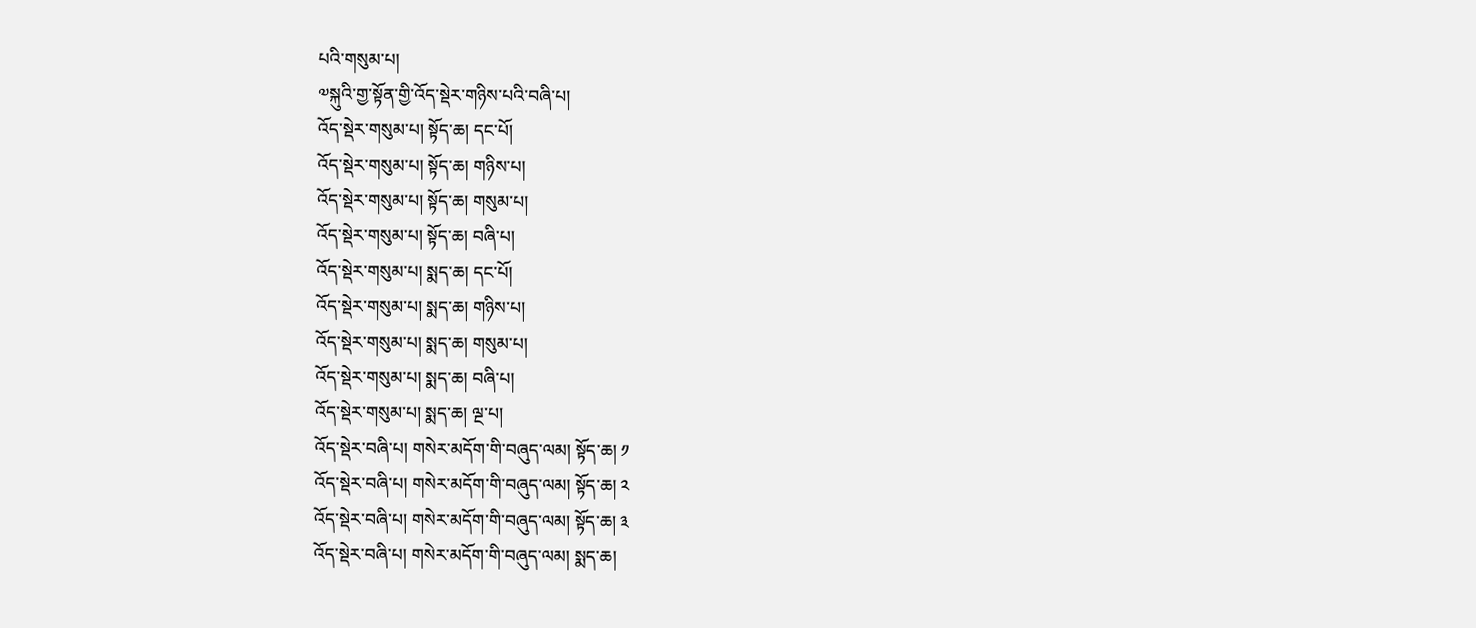པའི་གསུམ་པ།
༧སྐུའི་གྱ་སྟོན་གྱི་འོད་སྡེར་གཉིས་པའི་བཞི་པ།
འོད་སྡེར་གསུམ་པ། སྟོད་ཆ། དང་པོ།
འོད་སྡེར་གསུམ་པ། སྟོད་ཆ། གཉིས་པ།
འོད་སྡེར་གསུམ་པ། སྟོད་ཆ། གསུམ་པ།
འོད་སྡེར་གསུམ་པ། སྟོད་ཆ། བཞི་པ།
འོད་སྡེར་གསུམ་པ། སྨད་ཆ། དང་པོ།
འོད་སྡེར་གསུམ་པ། སྨད་ཆ། གཉིས་པ།
འོད་སྡེར་གསུམ་པ། སྨད་ཆ། གསུམ་པ།
འོད་སྡེར་གསུམ་པ། སྨད་ཆ། བཞི་པ།
འོད་སྡེར་གསུམ་པ། སྨད་ཆ། ལྔ་པ།
འོད་སྡེར་བཞི་པ། གསེར་མདོག་གི་བཞུད་ལམ། སྟོད་ཆ། ༡
འོད་སྡེར་བཞི་པ། གསེར་མདོག་གི་བཞུད་ལམ། སྟོད་ཆ། ༢
འོད་སྡེར་བཞི་པ། གསེར་མདོག་གི་བཞུད་ལམ། སྟོད་ཆ། ༣
འོད་སྡེར་བཞི་པ། གསེར་མདོག་གི་བཞུད་ལམ། སྨད་ཆ།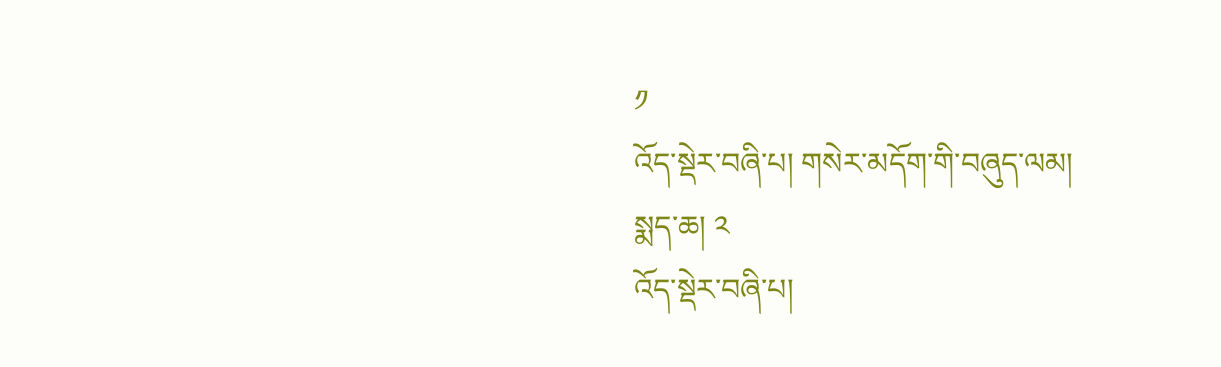༡
འོད་སྡེར་བཞི་པ། གསེར་མདོག་གི་བཞུད་ལམ། སྨད་ཆ། ༢
འོད་སྡེར་བཞི་པ།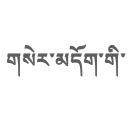གསེར་མདོག་གི་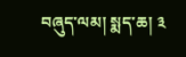བཞུད་ལམ། སྨད་ཆ། ༣